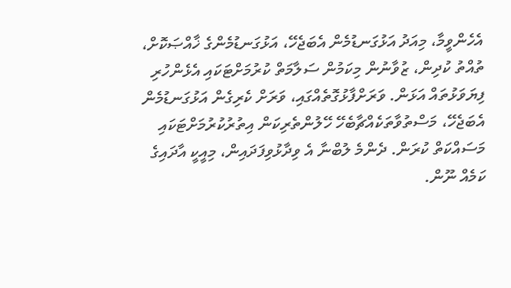އެހެންވީމާ، މިއަދު އަޅުގަނޑުމެން އެބަޖެހޭ، އަޅުގަނޑުމެންގެ ޚާއްޞަކޮށް، ތުއްތު ކުދިން، ޒުވާނުން މިކަމުން ސަލާމަތް ކުރުމަށްޓަކައި އެޅެންހުރި ފިޔަވަޅުތައް އަޅަން. ވަރަށްފާޅުގޮތެއްގައި، ވަރަށް ކެރިގެން އަޅުގަނޑުމެން އެބަޖެހޭ، މަސްތުވާތަކެއްޗާބެހޭ ހޭލުންތެރިކަން އިތުރުކުރުމަށްޓަކައި މަސައްކަތް ކުރަން. ދެންމެ ލުބްނާ އެ ވިދާޅުވިފަދައިން، މިއީކީ އާދައިގެ ކަމެއް ނޫން.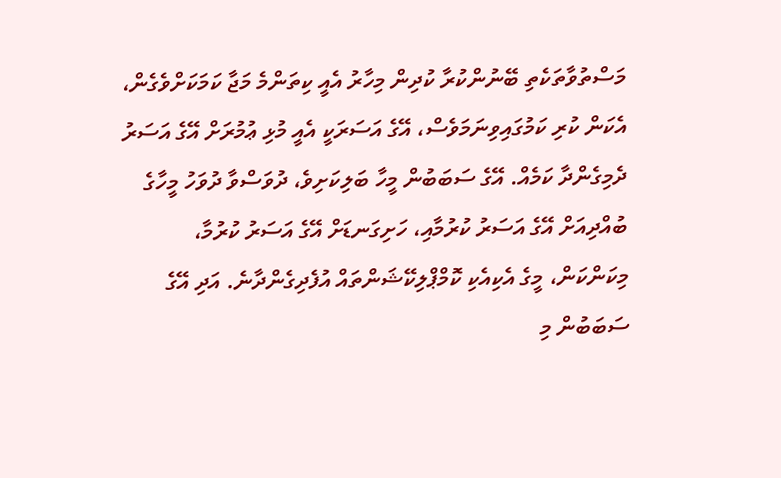މަސްތުވާތަކެތި ބޭނުންކުރާ ކުދިން މިހާރު އެއީ ކިތަންމެ މަޖާ ކަމަކަށްވެގެން، އެކަން ކުރި ކަމުގައިވިނަމަވެސް، އޭގެ އަސަރަކީ އެއީ މުޅި ޢުމުރަށް އޭގެ އަސަރު ދެމިގެންދާ ކަމެއް. އޭގެ ސަބަބުން މީހާ ބަލިކަށިވެ، ދުވަސްވާ ދުވަހު މީހާގެ ބުއްދިއަށް އޭގެ އަސަރު ކުރުމާއި، ހަށިގަނޑަށް އޭގެ އަސަރު ކުރުމާ، މިކަންކަން، މީގެ އެކިއެކި ކޮމްޕްލިކޭޝަންތައް އުފެދިގެންދާނެ. އަދި އޭގެ ސަބަބުން މި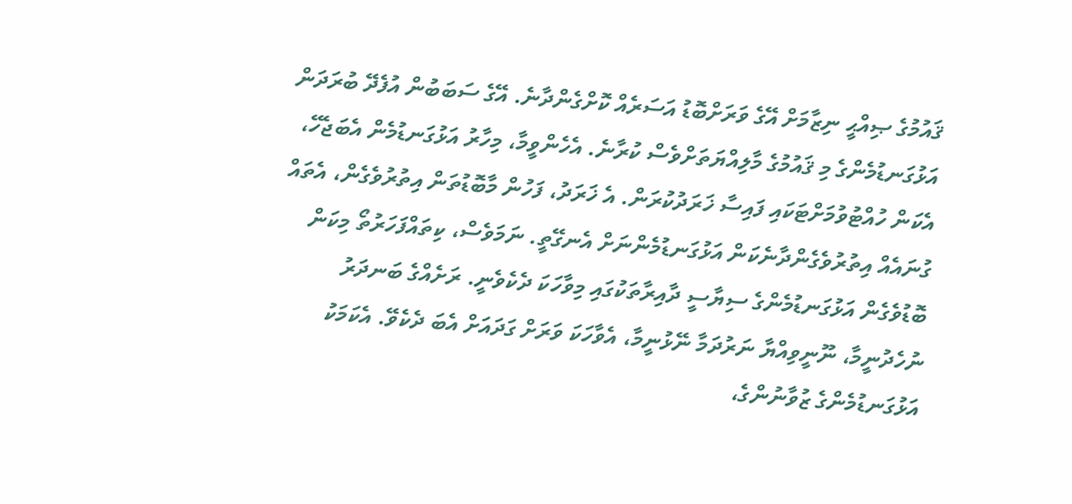ޤައުމުގެ ޞިއްޙީ ނިޒާމަށް އޭގެ ވަރަށްބޮޑު އަސަރެއް ކޮށްގެންދާނެ. އޭގެ ސަބަބުން އުފެދޭ ބުރަދަން އަޅުގަނޑުމެންގެ މި ޤައުމުގެ މާލިއްޔަތަށްވެސް ކުރާނެ. އެހެންވީމާ، މިހާރު އަޅުގަނޑުމެން އެބަޖެހޭ، އެކަން ހުއްޓުވުމަށްޓަކައި ފައިސާ ޚަރަދުކުރަން. އެ ޚަރަދު، ފަހުން މާބޮޑުތަން އިތުރުވެގެން، އެތައް ގުނައެއް އިތުރުވެގެންދާނެކަން އަޅުގަނޑުމެންނަށް އެނގޭތީ. ނަމަވެސް، ކިތައްފަހަރުތޯ މިކަން ބޮޑުވެގެން އަޅުގަނޑުމެންގެ ސިޔާސީ ދާއިރާތަކުގައި މިވާހަކަ ދެކެވެނީ. ރަށެއްގެ ބަނދަރު ނުހެދުނީމާ، ނޫނީވިއްޔާ ނަރުދަމާ ނޭޅުނީމާ، އެވާހަކަ ވަރަށް ގަދައަށް އެބަ ދެކެވޭ. އެކަމަކު އަޅުގަނޑުމެންގެ ޒުވާނުންގެ،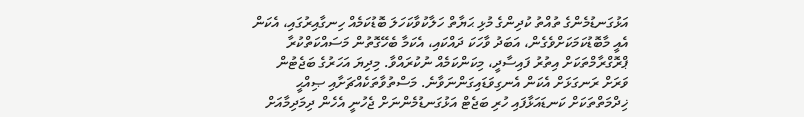އަޅުގަނޑުމެންގެ ތުއްތު ކުދިންގެ މުޅި ޙަޔާތް ހަލާކުވާކަހަލަ ބޮޑުކަމެއް ހިނގާއިރުގައި، އެކަން އެއީ މާބޮޑުކަމަކަށްވެގެން، އަބަދު ވާހަކަ ދައްކައި، އެކަމާ ބެހޭގޮތުން މަސައްކަތްކުރާ ޕްރޮގްރާމްތަކަށް އިތުރު ފައިސާދީ، މިކަންކަމެއް ނުކުރައްވާ. މިދިޔަ އަހަރުގެ ބަޖެޓުން ވަރަށް ރަނގަޅަށް އެކަން އެނގިވަޑައިގަންނަވާނެ. މަސްތުވާތަކެއްޗަށާއި ޞިއްޙީ ޚިދްމަތްތަކަށް ކަނޑައަޅާފައި ހުރި ބަޖެޓް އަޅުގަނޑުމެންނަށް ޖެހުނީ އެހެން ދިމަދިމާއަށް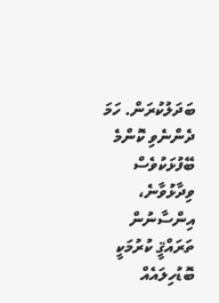ބަދަލުކުރަން. ހަމަ ދެންނެވި ކޮންމެ ބޭފުޅަކުވެސް ވިދާޅުވާނެ، އިންސާނުން ތަރައްޤީ ކުރުމަކީ ބޮޑުހިލައެއް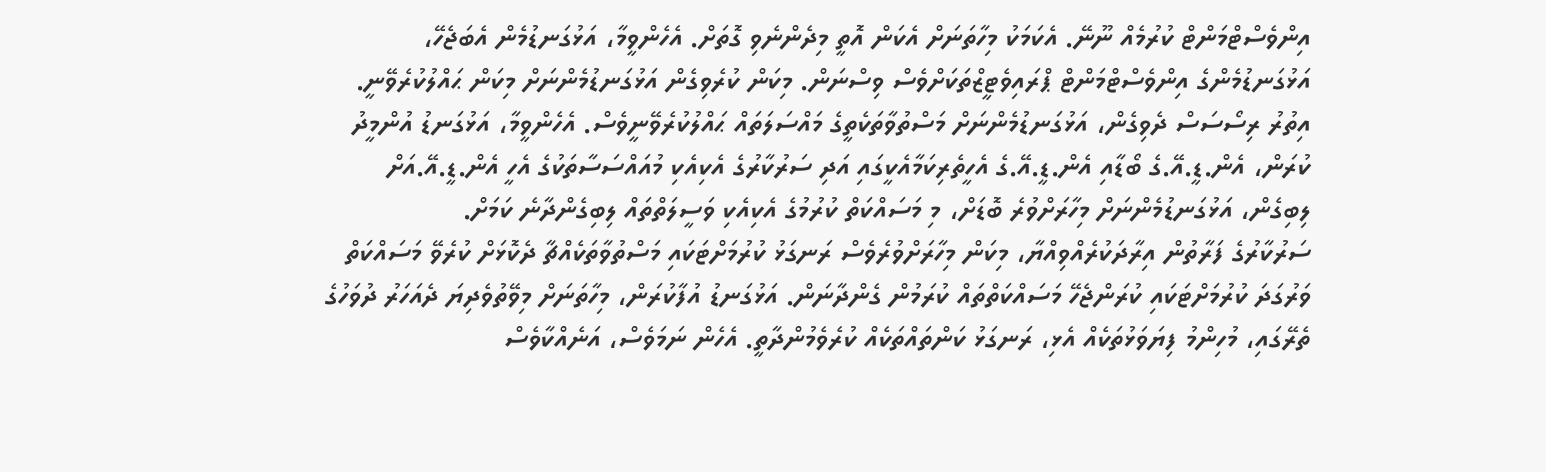އިންވެސްޓްމަންޓް ކުރުމެއް ނޫނޭ. އެކަމަކު މިހާތަނަށް އެކަން އޮތީ މިދެންނެވި ގޮތަށް. އެހެންވީމާ، އަޅުގަނޑުމެން އެބަޖެހޭ، އަޅުގަނޑުމެންގެ އިންވެސްޓްމަންޓް ޕްރައިވެޓީޒްތަކަށްވެސް ވިސްނަން. މިކަން ކުރެވިގެން އަޅުގަނޑުމެންނަށް މިކަން ޙައްލުކުރެވޭނީ. އިތުރު ރިސޯސަސް ދެވިގެން، އަޅުގަނޑުމެންނަށް މަސްތުވާތަކެތީގެ މައްސަލަތައް ޙައްލުކުރެވޭނީވެސް. އެހެންވީމާ، އަޅުގަނޑު އުންމީދު ކުރަން، އެން.ޑީ.އޭ.ގެ ބޯޑާއި އެން.ޑީ.އޭ.ގެ އެހީތެރިކަމާއެކީގައި އަދި ސަރުކާރުގެ އެކިއެކި މުއައްސަސާތަކުގެ އެހީ އެން.ޑީ.އޭ.އަށް ލިބިގެން، އަޅުގަނޑުމެންނަށް މިހާރަށްވުރެ ބޮޑަށް، މި މަސައްކަތް ކުރުމުގެ އެކިއެކި ވަސީލަތްތައް ލިބިގެންދާނެ ކަމަށް.
ސަރުކާރުގެ ފަރާތުން އިރާދަކުރެއްވިއްޔާ، މިކަން މިހާރަށްވުރެވެސް ރަނގަޅު ކުރުމަށްޓަކައި މަސްތުވާތަކެއްޗާ ދެކޮޅަށް ކުރެވޭ މަސައްކަތް ވަރުގަދަ ކުރުމަށްޓަކައި ކުރަންޖެހޭ މަސައްކަތްތައް ކުރަމުން ގެންދާނަން. އަޅުގަނޑު އުފާކުރަން، މިހާތަނަށް މިވޭތުވެދިޔަ ދެއަހަރު ދުވަހުގެ ތެރޭގައި، މުހިންމު ފިޔަވަޅުތަކެއް އެޅި، ރަނގަޅު ކަންތައްތަކެއް ކުރެވެމުންދާތީ. އެހެން ނަމަވެސް، އަނެއްކާވެސް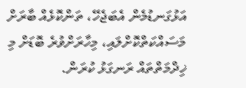އަޅުގަނޑުމެން އެބަޖެހޭ، ތަންކޮޅެއް ބާރަށް މަސައްކަތްކޮށްލައި، މިހާރަށްވުރެ ބޮޑަށް މި ޚިދްމަތްތައް ރަނގަޅު ކުރަން.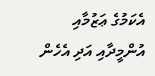އެކަމުގެ ޢަޒުމާއި އުންމީދާއި އަދި އެހެން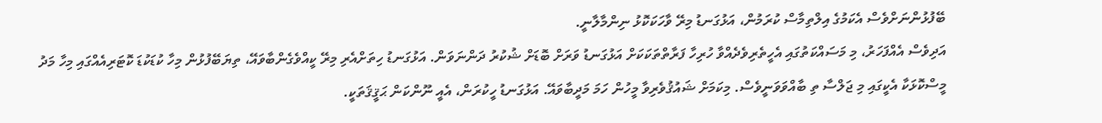ބޭފުޅުންނަށްވެސް އެކަމުގެ އިލްތިމާސް ކުރަމުން، އަޅުގަނޑު މިރޭ ވާހަކަކޮޅު ނިންމާލާނީ.
އަދިވެސް އެއްފަހަރު، މި މަސައްކަތުގައި އެހީތެރިވެދެއްވާ ހުރިހާ ފަރާތްތަކަކަށް އަޅުގަނޑު ވަރަށް ބޮޑަށް ޝުކުރު ދަންނަވަން. އަޅުގަނޑު ހިތަށްއެރި މިރޭ ކީއްވެގެންބާވައޭ، ތިޔަބޭފުޅުން މިހާ ކުޑަކުޑަ ކޮޓަރިއެއްގައި މިހާ މަދު މީސްކޮޅަކާ އެކީގައި މި ޖަލްސާ ތި ބާއްވަވަނީވެސް. މިކަމަށް ޝައުޤުވެރިވާ މީހުން ހަމަ މަދީބާވައޭ. އަޅުގަނޑު ހީކުރަން، އެއީ ނޫންކަން ޙަޤީޤަތަކީ.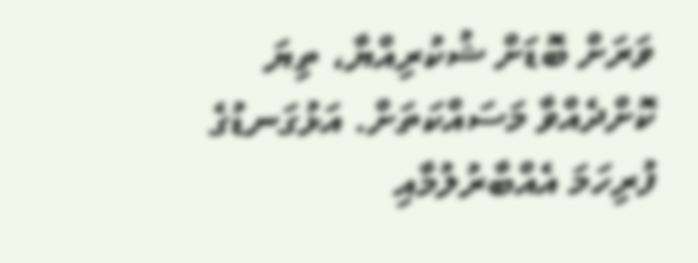ވަރަށް ބޮޑަށް ޝުކުރިއްޔާ، ތިޔަ ކޮށްދެއްވާ މަސައްކަތަށް. އަޅުގަނޑުގެ ފުރިހަމަ އެއްބާރުލުމާއި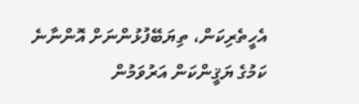އެހީތެރިކަން، ތިޔަބޭފުޅުންނަށް އޮންނާނެ ކަމުގެ ޔަޤީންކަން އަރުވަމުން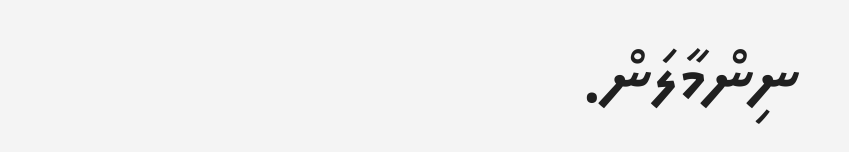ނިންމާލަން.